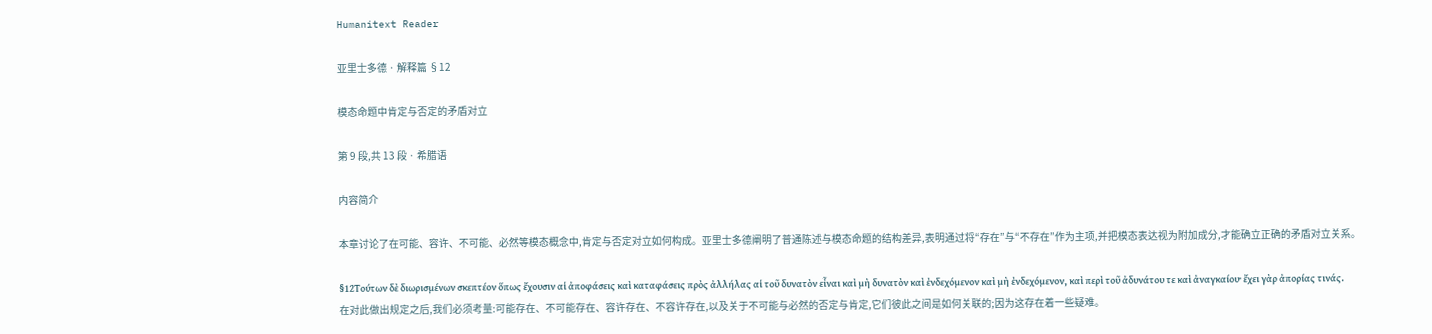Humanitext Reader

亚里士多德 · 解释篇 §12

模态命题中肯定与否定的矛盾对立

第 9 段,共 13 段 · 希腊语

内容简介

本章讨论了在可能、容许、不可能、必然等模态概念中,肯定与否定对立如何构成。亚里士多德阐明了普通陈述与模态命题的结构差异,表明通过将“存在”与“不存在”作为主项,并把模态表达视为附加成分,才能确立正确的矛盾对立关系。

§12Τούτων δὲ διωρισμένων σκεπτέον ὅπως ἔχουσιν αἱ ἀποφάσεις καὶ καταφάσεις πρὸς ἀλλήλας αἱ τοῦ δυνατὸν εἶναι καὶ μὴ δυνατὸν καὶ ἐνδεχόμενον καὶ μὴ ἐνδεχόμενον, καὶ περὶ τοῦ ἀδυνάτου τε καὶ ἀναγκαίου· ἔχει γὰρ ἀπορίας τινάς.
在对此做出规定之后,我们必须考量:可能存在、不可能存在、容许存在、不容许存在,以及关于不可能与必然的否定与肯定,它们彼此之间是如何关联的;因为这存在着一些疑难。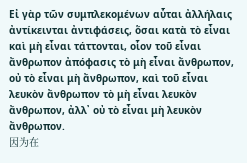Εἰ γὰρ τῶν συμπλεκομένων αὗται ἀλλήλαις ἀντίκεινται ἀντιφάσεις, ὅσαι κατὰ τὸ εἶναι καὶ μὴ εἶναι τάττονται, οἷον τοῦ εἶναι ἄνθρωπον ἀπόφασις τὸ μὴ εἶναι ἄνθρωπον, οὐ τὸ εἶναι μὴ ἄνθρωπον, καὶ τοῦ εἶναι λευκὸν ἄνθρωπον τὸ μὴ εἶναι λευκὸν ἄνθρωπον, ἀλλ᾿ οὐ τὸ εἶναι μὴ λευκὸν ἄνθρωπον.
因为在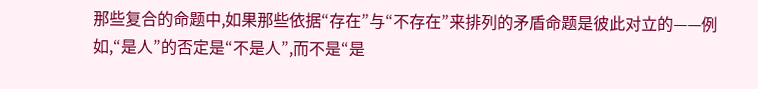那些复合的命题中,如果那些依据“存在”与“不存在”来排列的矛盾命题是彼此对立的——例如,“是人”的否定是“不是人”,而不是“是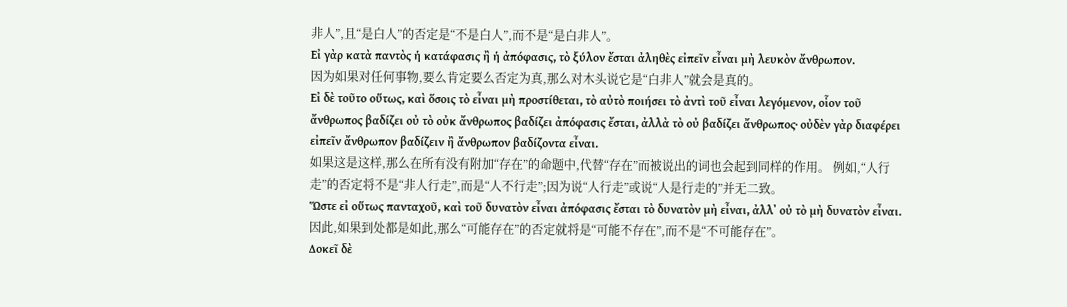非人”,且“是白人”的否定是“不是白人”,而不是“是白非人”。
Εἰ γὰρ κατὰ παντὸς ἡ κατάφασις ἢ ἡ ἀπόφασις, τὸ ξύλον ἔσται ἀληθὲς εἰπεῖν εἶναι μὴ λευκὸν ἄνθρωπον.
因为如果对任何事物,要么肯定要么否定为真,那么对木头说它是“白非人”就会是真的。
Εἰ δὲ τοῦτο οὕτως, καὶ ὅσοις τὸ εἶναι μὴ προστίθεται, τὸ αὐτὸ ποιήσει τὸ ἀντὶ τοῦ εἶναι λεγόμενον, οἷον τοῦ ἄνθρωπος βαδίζει οὐ τὸ οὐκ ἄνθρωπος βαδίζει ἀπόφασις ἔσται, ἀλλὰ τὸ οὐ βαδίζει ἄνθρωπος· οὐδὲν γὰρ διαφέρει εἰπεῖν ἄνθρωπον βαδίζειν ἢ ἄνθρωπον βαδίζοντα εἶναι.
如果这是这样,那么在所有没有附加“存在”的命题中,代替“存在”而被说出的词也会起到同样的作用。 例如,“人行走”的否定将不是“非人行走”,而是“人不行走”;因为说“人行走”或说“人是行走的”并无二致。
Ὥστε εἰ οὕτως πανταχοῦ, καὶ τοῦ δυνατὸν εἶναι ἀπόφασις ἔσται τὸ δυνατὸν μὴ εἶναι, ἀλλ᾿ οὐ τὸ μὴ δυνατὸν εἶναι.
因此,如果到处都是如此,那么“可能存在”的否定就将是“可能不存在”,而不是“不可能存在”。
Δοκεῖ δὲ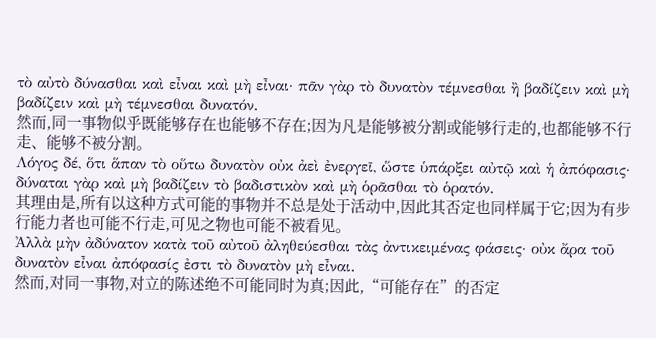τὸ αὐτὸ δύνασθαι καὶ εἶναι καὶ μὴ εἶναι· πᾶν γὰρ τὸ δυνατὸν τέμνεσθαι ἢ βαδίζειν καὶ μὴ βαδίζειν καὶ μὴ τέμνεσθαι δυνατόν.
然而,同一事物似乎既能够存在也能够不存在;因为凡是能够被分割或能够行走的,也都能够不行走、能够不被分割。
Λόγος δέ, ὅτι ἅπαν τὸ οὕτω δυνατὸν οὐκ ἀεὶ ἐνεργεῖ, ὥστε ὑπάρξει αὐτῷ καὶ ἡ ἀπόφασις· δύναται γὰρ καὶ μὴ βαδίζειν τὸ βαδιστικὸν καὶ μὴ ὁρᾶσθαι τὸ ὁρατόν.
其理由是,所有以这种方式可能的事物并不总是处于活动中,因此其否定也同样属于它;因为有步行能力者也可能不行走,可见之物也可能不被看见。
Ἀλλὰ μὴν ἀδύνατον κατὰ τοῦ αὐτοῦ ἀληθεύεσθαι τὰς ἀντικειμένας φάσεις· οὐκ ἄρα τοῦ δυνατὸν εἶναι ἀπόφασίς ἐστι τὸ δυνατὸν μὴ εἶναι.
然而,对同一事物,对立的陈述绝不可能同时为真;因此,“可能存在”的否定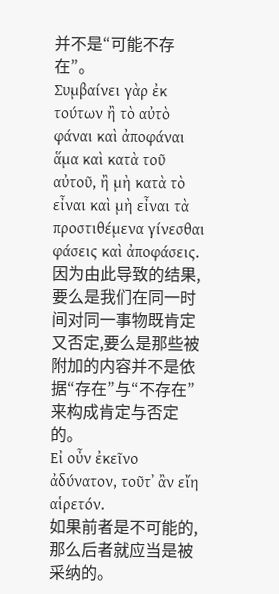并不是“可能不存在”。
Συμβαίνει γὰρ ἐκ τούτων ἢ τὸ αὐτὸ φάναι καὶ ἀποφάναι ἅμα καὶ κατὰ τοῦ αὐτοῦ, ἢ μὴ κατὰ τὸ εἶναι καὶ μὴ εἶναι τὰ προστιθέμενα γίνεσθαι φάσεις καὶ ἀποφάσεις.
因为由此导致的结果,要么是我们在同一时间对同一事物既肯定又否定,要么是那些被附加的内容并不是依据“存在”与“不存在”来构成肯定与否定的。
Εἰ οὖν ἐκεῖνο ἀδύνατον, τοῦτ᾿ ἂν εἴη αἱρετόν.
如果前者是不可能的,那么后者就应当是被采纳的。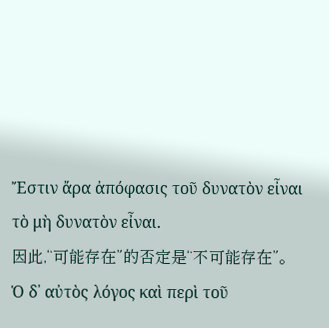Ἔστιν ἄρα ἀπόφασις τοῦ δυνατὸν εἶναι τὸ μὴ δυνατὸν εἶναι.
因此,“可能存在”的否定是“不可能存在”。
Ὁ δ᾿ αὐτὸς λόγος καὶ περὶ τοῦ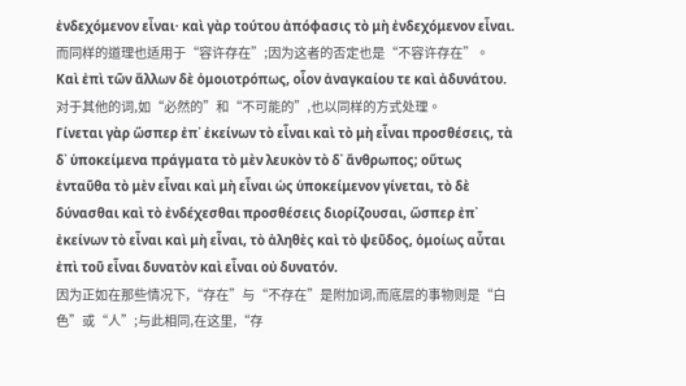ἐνδεχόμενον εἶναι· καὶ γὰρ τούτου ἀπόφασις τὸ μὴ ἐνδεχόμενον εἶναι.
而同样的道理也适用于“容许存在”;因为这者的否定也是“不容许存在”。
Καὶ ἐπὶ τῶν ἄλλων δὲ ὁμοιοτρόπως, οἷον ἀναγκαίου τε καὶ ἀδυνάτου.
对于其他的词,如“必然的”和“不可能的”,也以同样的方式处理。
Γίνεται γὰρ ὥσπερ ἐπ᾿ ἐκείνων τὸ εἶναι καὶ τὸ μὴ εἶναι προσθέσεις, τὰ δ᾿ ὑποκείμενα πράγματα τὸ μὲν λευκὸν τὸ δ᾿ ἄνθρωπος; οὕτως ἐνταῦθα τὸ μὲν εἶναι καὶ μὴ εἶναι ὡς ὑποκείμενον γίνεται, τὸ δὲ δύνασθαι καὶ τὸ ἐνδέχεσθαι προσθέσεις διορίζουσαι, ὥσπερ ἐπ᾿ ἐκείνων τὸ εἶναι καὶ μὴ εἶναι, τὸ ἀληθὲς καὶ τὸ ψεῦδος, ὁμοίως αὗται ἐπὶ τοῦ εἶναι δυνατὸν καὶ εἶναι οὐ δυνατόν.
因为正如在那些情况下,“存在”与“不存在”是附加词,而底层的事物则是“白色”或“人”;与此相同,在这里,“存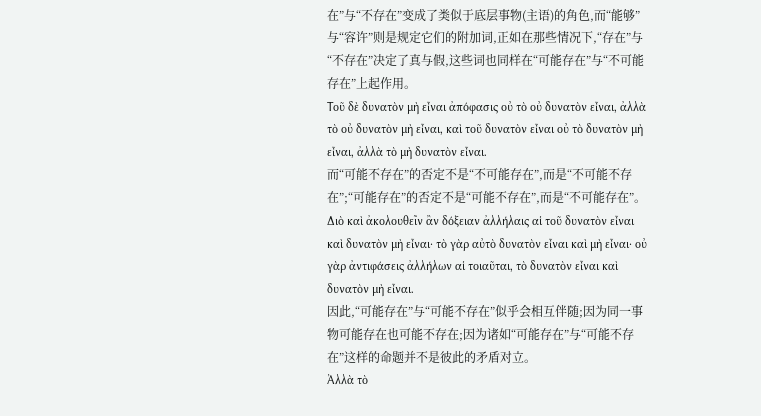在”与“不存在”变成了类似于底层事物(主语)的角色,而“能够”与“容许”则是规定它们的附加词,正如在那些情况下,“存在”与“不存在”决定了真与假,这些词也同样在“可能存在”与“不可能存在”上起作用。
Τοῦ δὲ δυνατὸν μὴ εἶναι ἀπόφασις οὐ τὸ οὐ δυνατὸν εἶναι, ἀλλὰ τὸ οὐ δυνατὸν μὴ εἶναι, καὶ τοῦ δυνατὸν εἶναι οὐ τὸ δυνατὸν μὴ εἶναι, ἀλλὰ τὸ μὴ δυνατὸν εἶναι.
而“可能不存在”的否定不是“不可能存在”,而是“不可能不存在”;“可能存在”的否定不是“可能不存在”,而是“不可能存在”。
Διὸ καὶ ἀκολουθεῖν ἂν δόξειαν ἀλλήλαις αἱ τοῦ δυνατὸν εἶναι καὶ δυνατὸν μὴ εἶναι· τὸ γὰρ αὐτὸ δυνατὸν εἶναι καὶ μὴ εἶναι· οὐ γὰρ ἀντιφάσεις ἀλλήλων αἱ τοιαῦται, τὸ δυνατὸν εἶναι καὶ δυνατὸν μὴ εἶναι.
因此,“可能存在”与“可能不存在”似乎会相互伴随;因为同一事物可能存在也可能不存在;因为诸如“可能存在”与“可能不存在”这样的命题并不是彼此的矛盾对立。
Ἀλλὰ τὸ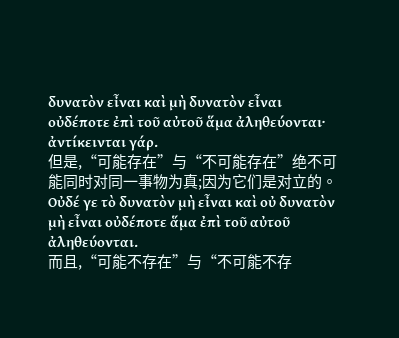δυνατὸν εἶναι καὶ μὴ δυνατὸν εἶναι οὐδέποτε ἐπὶ τοῦ αὐτοῦ ἅμα ἀληθεύονται· ἀντίκεινται γάρ.
但是,“可能存在”与“不可能存在”绝不可能同时对同一事物为真;因为它们是对立的。
Οὐδέ γε τὸ δυνατὸν μὴ εἶναι καὶ οὐ δυνατὸν μὴ εἶναι οὐδέποτε ἅμα ἐπὶ τοῦ αὐτοῦ ἀληθεύονται.
而且,“可能不存在”与“不可能不存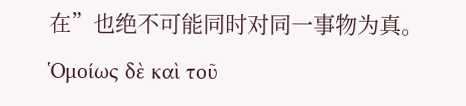在”也绝不可能同时对同一事物为真。
Ὁμοίως δὲ καὶ τοῦ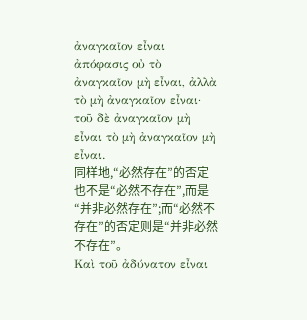ἀναγκαῖον εἶναι ἀπόφασις οὐ τὸ ἀναγκαῖον μὴ εἶναι, ἀλλὰ τὸ μὴ ἀναγκαῖον εἶναι· τοῦ δὲ ἀναγκαῖον μὴ εἶναι τὸ μὴ ἀναγκαῖον μὴ εἶναι.
同样地,“必然存在”的否定也不是“必然不存在”,而是“并非必然存在”;而“必然不存在”的否定则是“并非必然不存在”。
Καὶ τοῦ ἀδύνατον εἶναι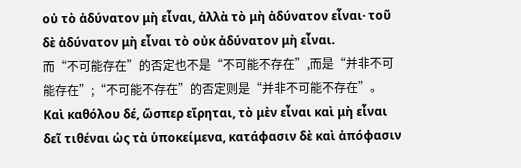οὐ τὸ ἀδύνατον μὴ εἶναι, ἀλλὰ τὸ μὴ ἀδύνατον εἶναι· τοῦ δὲ ἀδύνατον μὴ εἶναι τὸ οὐκ ἀδύνατον μὴ εἶναι.
而“不可能存在”的否定也不是“不可能不存在”,而是“并非不可能存在”;“不可能不存在”的否定则是“并非不可能不存在”。
Καὶ καθόλου δέ, ὥσπερ εἴρηται, τὸ μὲν εἶναι καὶ μὴ εἶναι δεῖ τιθέναι ὡς τὰ ὑποκείμενα, κατάφασιν δὲ καὶ ἀπόφασιν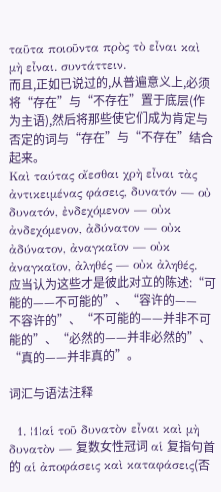ταῦτα ποιοῦντα πρὸς τὸ εἶναι καὶ μὴ εἶναι. συντάττειν.
而且,正如已说过的,从普遍意义上,必须将“存在”与“不存在”置于底层(作为主语),然后将那些使它们成为肯定与否定的词与“存在”与“不存在”结合起来。
Καὶ ταύτας οἴεσθαι χρὴ εἶναι τὰς ἀντικειμένας φάσεις, δυνατόν — οὐ δυνατόν, ἐνδεχόμενον — οὐκ ἀνδεχόμενον, ἀδύνατον — οὐκ ἀδύνατον, ἀναγκαῖον — οὐκ ἀναγκαῖον, ἀληθές — οὐκ ἀληθές.
应当认为这些才是彼此对立的陈述:“可能的——不可能的”、“容许的——不容许的”、“不可能的——并非不可能的”、“必然的——并非必然的”、“真的——并非真的”。

词汇与语法注释

  1. ¦1¦αἱ τοῦ δυνατὸν εἶναι καὶ μὴ δυνατὸν — 复数女性冠词 αἱ 复指句首的 αἱ ἀποφάσεις καὶ καταφάσεις(否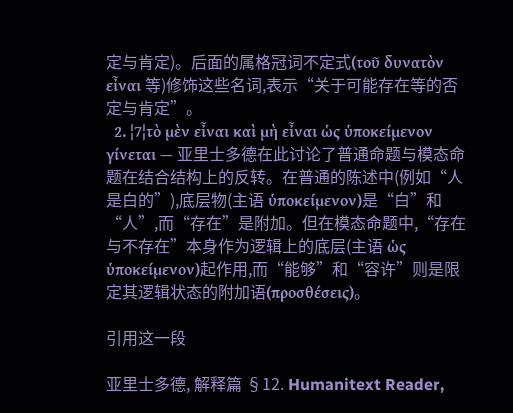定与肯定)。后面的属格冠词不定式(τοῦ δυνατὸν εἶναι 等)修饰这些名词,表示“关于可能存在等的否定与肯定”。
  2. ¦7¦τὸ μὲν εἶναι καὶ μὴ εἶναι ὡς ὑποκείμενον γίνεται — 亚里士多德在此讨论了普通命题与模态命题在结合结构上的反转。在普通的陈述中(例如“人是白的”),底层物(主语 ὑποκείμενον)是“白”和“人”,而“存在”是附加。但在模态命题中,“存在与不存在”本身作为逻辑上的底层(主语 ὡς ὑποκείμενον)起作用,而“能够”和“容许”则是限定其逻辑状态的附加语(προσθέσεις)。

引用这一段

亚里士多德, 解释篇 §12. Humanitext Reader,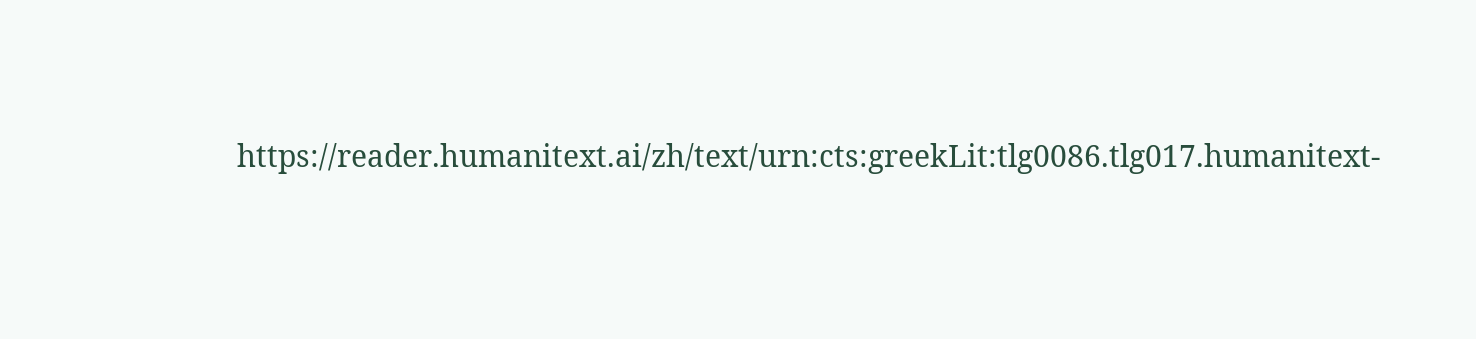https://reader.humanitext.ai/zh/text/urn:cts:greekLit:tlg0086.tlg017.humanitext-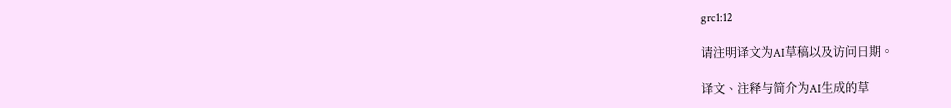grc1:12

请注明译文为AI草稿以及访问日期。

译文、注释与简介为AI生成的草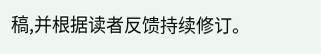稿,并根据读者反馈持续修订。